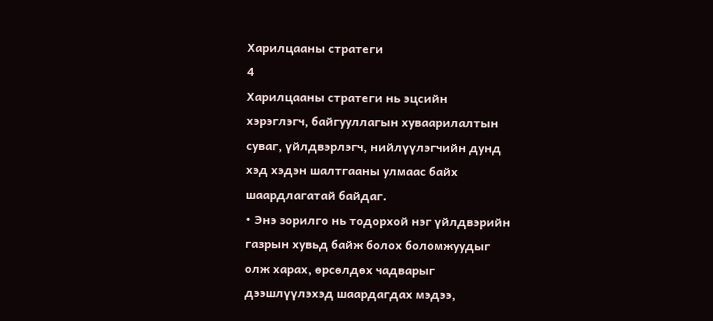Харилцааны стратеги
4
Харилцааны стратеги нь эцсийн
хэрэглэгч, байгууллагын хуваарилалтын
суваг, үйлдвэрлэгч, нийлүүлэгчийн дунд
хэд хэдэн шалтгааны улмаас байх
шаардлагатай байдаг.
• Энэ зорилго нь тодорхой нэг үйлдвэрийн
газрын хувьд байж болох боломжуудыг
олж харах, өрсөлдөх чадварыг
дээшлүүлэхэд шаардагдах мэдээ,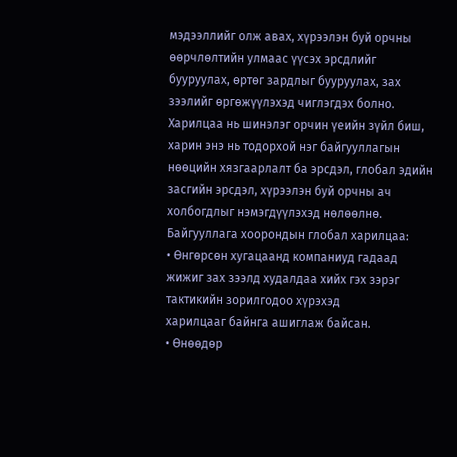мэдээллийг олж авах, хүрээлэн буй орчны
өөрчлөлтийн улмаас үүсэх эрсдлийг
бууруулах, өртөг зардлыг бууруулах, зах
зээлийг өргөжүүлэхэд чиглэгдэх болно.
Харилцаа нь шинэлэг орчин үеийн зүйл биш,
харин энэ нь тодорхой нэг байгууллагын
нөөцийн хязгаарлалт ба эрсдэл, глобал эдийн
засгийн эрсдэл, хүрээлэн буй орчны ач
холбогдлыг нэмэгдүүлэхэд нөлөөлнө.
Байгууллага хоорондын глобал харилцаа:
• Өнгөрсөн хугацаанд компаниуд гадаад
жижиг зах зээлд худалдаа хийх гэх зэрэг
тактикийн зорилгодоо хүрэхэд
харилцааг байнга ашиглаж байсан.
• Өнөөдөр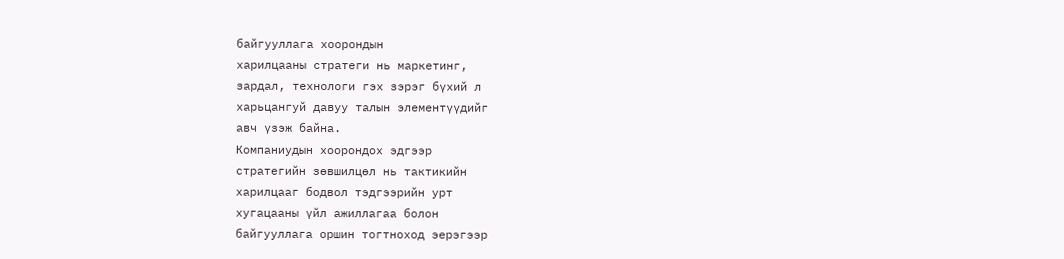байгууллага хоорондын
харилцааны стратеги нь маркетинг,
зардал, технологи гэх зэрэг бүхий л
харьцангуй давуу талын элементүүдийг
авч үзэж байна.
Компаниудын хоорондох эдгээр
стратегийн зөвшилцөл нь тактикийн
харилцааг бодвол тэдгээрийн урт
хугацааны үйл ажиллагаа болон
байгууллага оршин тогтноход эерэгээр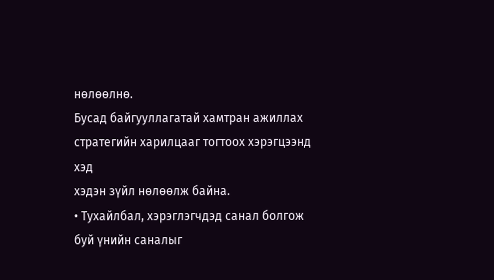нөлөөлнө.
Бусад байгууллагатай хамтран ажиллах
стратегийн харилцааг тогтоох хэрэгцээнд хэд
хэдэн зүйл нөлөөлж байна.
• Тухайлбал, хэрэглэгчдэд санал болгож
буй үнийн саналыг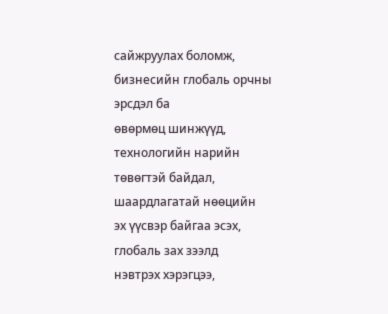сайжруулах боломж,
бизнесийн глобаль орчны эрсдэл ба
өвөрмөц шинжүүд, технологийн нарийн
төвөгтэй байдал, шаардлагатай нөөцийн
эх үүсвэр байгаа эсэх, глобаль зах зээлд
нэвтрэх хэрэгцээ,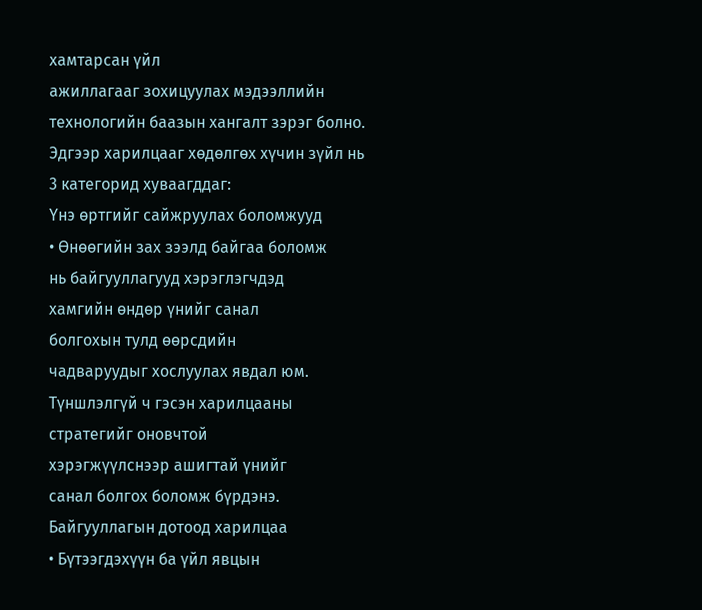хамтарсан үйл
ажиллагааг зохицуулах мэдээллийн
технологийн баазын хангалт зэрэг болно.
Эдгээр харилцааг хөдөлгөх хүчин зүйл нь
3 категорид хуваагддаг:
Үнэ өртгийг сайжруулах боломжууд
• Өнөөгийн зах зээлд байгаа боломж
нь байгууллагууд хэрэглэгчдэд
хамгийн өндөр үнийг санал
болгохын тулд өөрсдийн
чадваруудыг хослуулах явдал юм.
Түншлэлгүй ч гэсэн харилцааны
стратегийг оновчтой
хэрэгжүүлснээр ашигтай үнийг
санал болгох боломж бүрдэнэ.
Байгууллагын дотоод харилцаа
• Бүтээгдэхүүн ба үйл явцын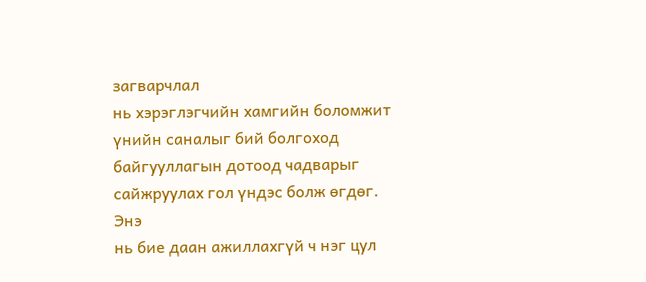загварчлал
нь хэрэглэгчийн хамгийн боломжит
үнийн саналыг бий болгоход
байгууллагын дотоод чадварыг
сайжруулах гол үндэс болж өгдөг. Энэ
нь бие даан ажиллахгүй ч нэг цул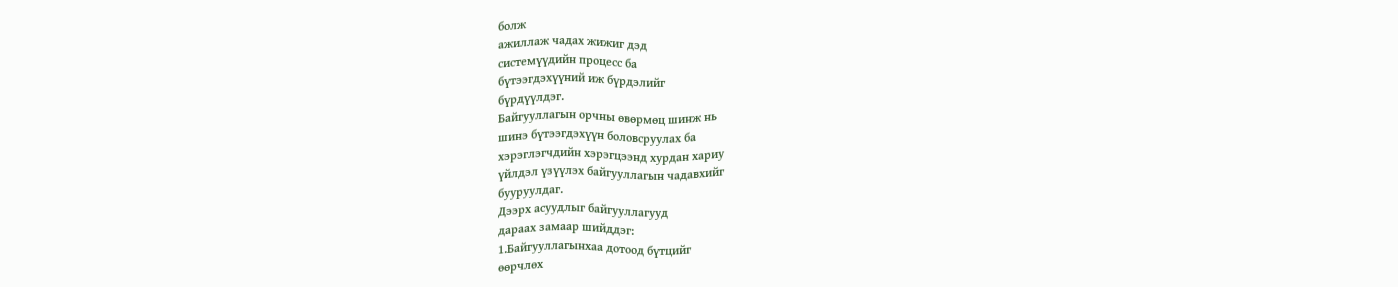болж
ажиллаж чадах жижиг дэд
системүүдийн процесс ба
бүтээгдэхүүний иж бүрдэлийг
бүрдүүлдэг.
Байгууллагын орчны өвөрмөц шинж нь
шинэ бүтээгдэхүүн боловсруулах ба
хэрэглэгчдийн хэрэгцээнд хурдан хариу
үйлдэл үзүүлэх байгууллагын чадавхийг
бууруулдаг.
Дээрх асуудлыг байгууллагууд
дараах замаар шийддэг:
1.Байгууллагынхаа дотоод бүтцийг
өөрчлөх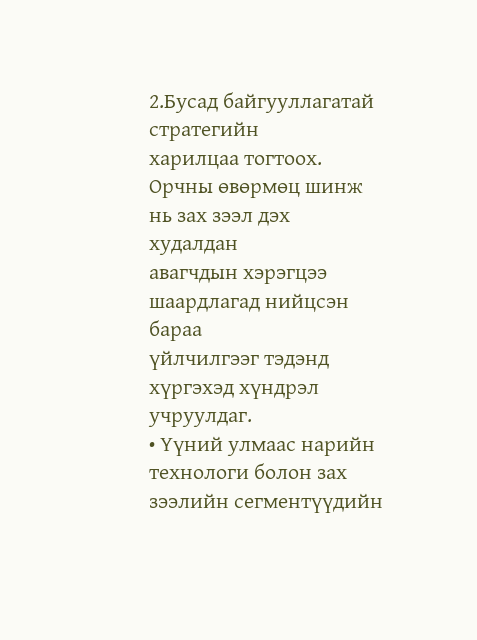2.Бусад байгууллагатай стратегийн
харилцаа тогтоох.
Орчны өвөрмөц шинж нь зах зээл дэх худалдан
авагчдын хэрэгцээ шаардлагад нийцсэн бараа
үйлчилгээг тэдэнд хүргэхэд хүндрэл учруулдаг.
• Үүний улмаас нарийн технологи болон зах
зээлийн сегментүүдийн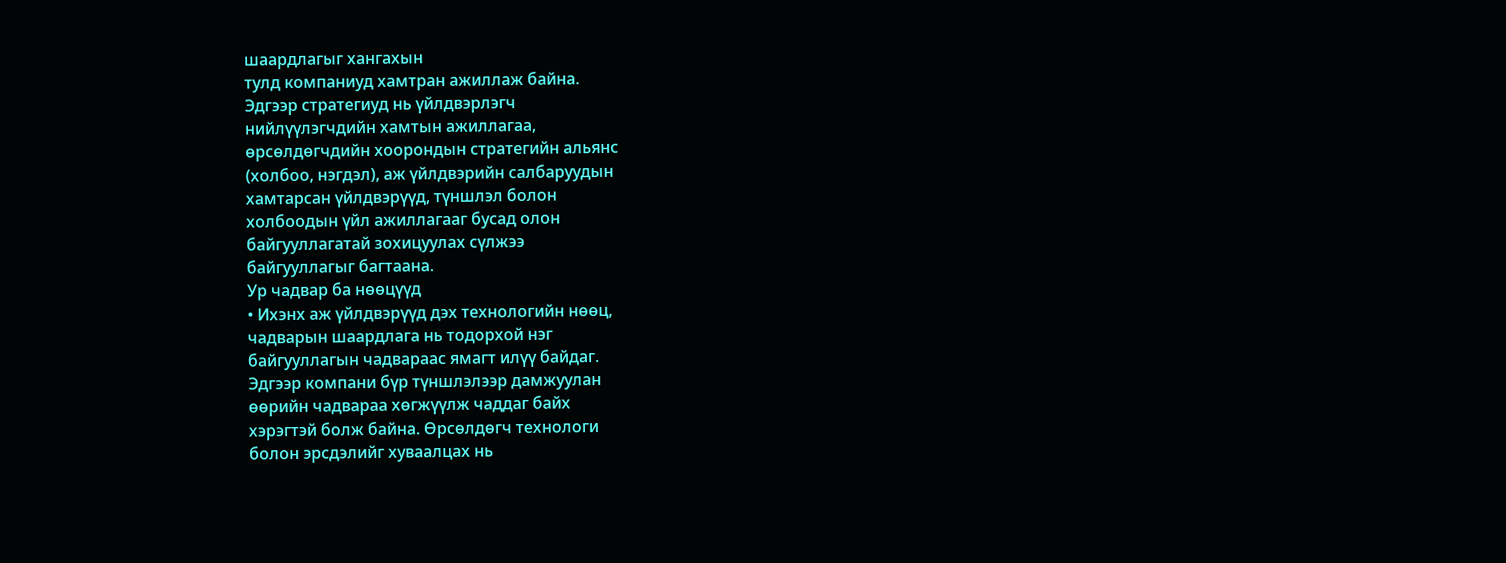шаардлагыг хангахын
тулд компаниуд хамтран ажиллаж байна.
Эдгээр стратегиуд нь үйлдвэрлэгч
нийлүүлэгчдийн хамтын ажиллагаа,
өрсөлдөгчдийн хоорондын стратегийн альянс
(холбоо, нэгдэл), аж үйлдвэрийн салбаруудын
хамтарсан үйлдвэрүүд, түншлэл болон
холбоодын үйл ажиллагааг бусад олон
байгууллагатай зохицуулах сүлжээ
байгууллагыг багтаана.
Ур чадвар ба нөөцүүд
• Ихэнх аж үйлдвэрүүд дэх технологийн нөөц,
чадварын шаардлага нь тодорхой нэг
байгууллагын чадвараас ямагт илүү байдаг.
Эдгээр компани бүр түншлэлээр дамжуулан
өөрийн чадвараа хөгжүүлж чаддаг байх
хэрэгтэй болж байна. Өрсөлдөгч технологи
болон эрсдэлийг хуваалцах нь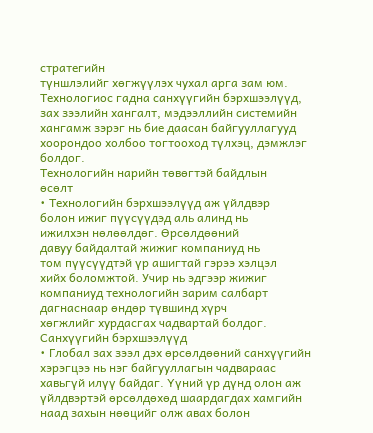стратегийн
түншлэлийг хөгжүүлэх чухал арга зам юм.
Технологиос гадна санхүүгийн бэрхшээлүүд,
зах зээлийн хангалт, мэдээллийн системийн
хангамж зэрэг нь бие даасан байгууллагууд
хоорондоо холбоо тогтооход түлхэц, дэмжлэг
болдог.
Технологийн нарийн төвөгтэй байдлын
өсөлт
• Технологийн бэрхшээлүүд аж үйлдвэр
болон ижиг пүүсүүдэд аль алинд нь
ижилхэн нөлөөлдөг. Өрсөлдөөний
давуу байдалтай жижиг компаниуд нь
том пүүсүүдтэй үр ашигтай гэрээ хэлцэл
хийх боломжтой. Учир нь эдгээр жижиг
компаниуд технологийн зарим салбарт
дагнаснаар өндөр түвшинд хүрч
хөгжлийг хурдасгах чадвартай болдог.
Санхүүгийн бэрхшээлүүд
• Глобал зах зээл дэх өрсөлдөөний санхүүгийн
хэрэгцээ нь нэг байгууллагын чадвараас
хавьгүй илүү байдаг. Үүний үр дүнд олон аж
үйлдвэртэй өрсөлдөхөд шаардагдах хамгийн
наад захын нөөцийг олж авах болон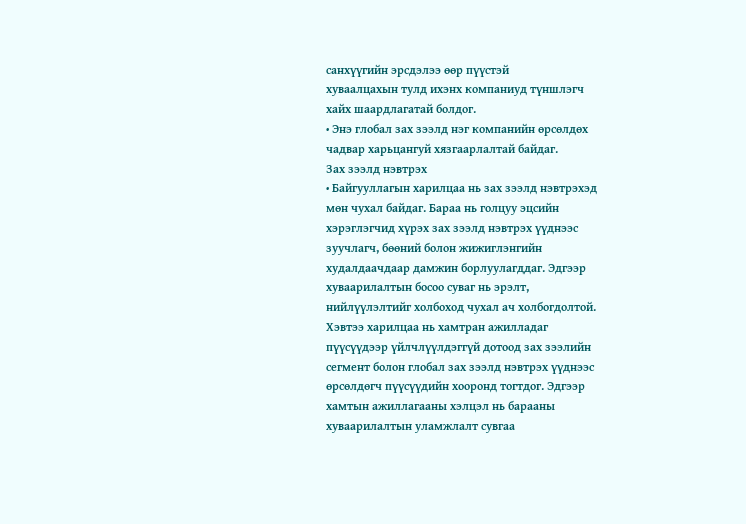санхүүгийн эрсдэлээ өөр пүүстэй
хуваалцахын тулд ихэнх компаниуд түншлэгч
хайх шаардлагатай болдог.
• Энэ глобал зах зээлд нэг компанийн өрсөлдөх
чадвар харьцангуй хязгаарлалтай байдаг.
Зах зээлд нэвтрэх
• Байгууллагын харилцаа нь зах зээлд нэвтрэхэд
мөн чухал байдаг. Бараа нь голцуу эцсийн
хэрэглэгчид хүрэх зах зээлд нэвтрэх үүднээс
зуучлагч, бөөний болон жижиглэнгийн
худалдаачдаар дамжин борлуулагддаг. Эдгээр
хуваарилалтын босоо суваг нь эрэлт,
нийлүүлэлтийг холбоход чухал ач холбогдолтой.
Хэвтээ харилцаа нь хамтран ажилладаг
пүүсүүдээр үйлчлүүлдэггүй дотоод зах зээлийн
сегмент болон глобал зах зээлд нэвтрэх үүднээс
өрсөлдөгч пүүсүүдийн хооронд тогтдог. Эдгээр
хамтын ажиллагааны хэлцэл нь барааны
хуваарилалтын уламжлалт сувгаа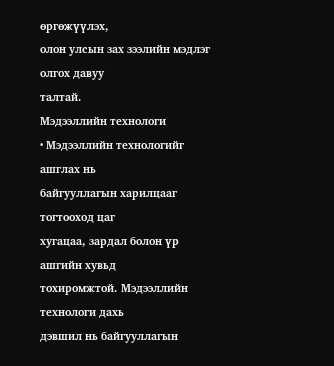өргөжүүлэх,
олон улсын зах зээлийн мэдлэг олгох давуу
талтай.
Мэдээллийн технологи
• Мэдээллийн технологийг ашглах нь
байгууллагын харилцааг тогтооход цаг
хугацаа, зардал болон үр ашгийн хувьд
тохиромжтой. Мэдээллийн технологи дахь
дэвшил нь байгууллагын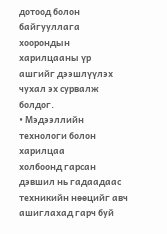дотоод болон
байгууллага хоорондын харилцааны үр
ашгийг дээшлүүлэх чухал эх сурвалж болдог.
• Мэдээллийн технологи болон харилцаа
холбоонд гарсан дэвшил нь гадаадаас
техникийн нөөцийг авч ашиглахад гарч буй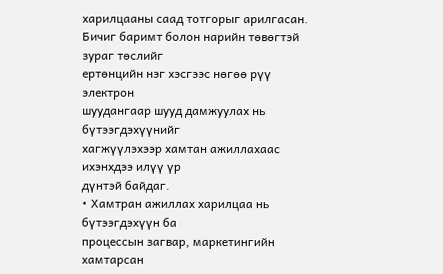харилцааны саад тотгорыг арилгасан.
Бичиг баримт болон нарийн төвөгтэй зураг төслийг
ертөнцийн нэг хэсгээс нөгөө рүү электрон
шуудангаар шууд дамжуулах нь бүтээгдэхүүнийг
хагжүүлэхээр хамтан ажиллахаас ихэнхдээ илүү үр
дүнтэй байдаг.
• Хамтран ажиллах харилцаа нь бүтээгдэхүүн ба
процессын загвар, маркетингийн хамтарсан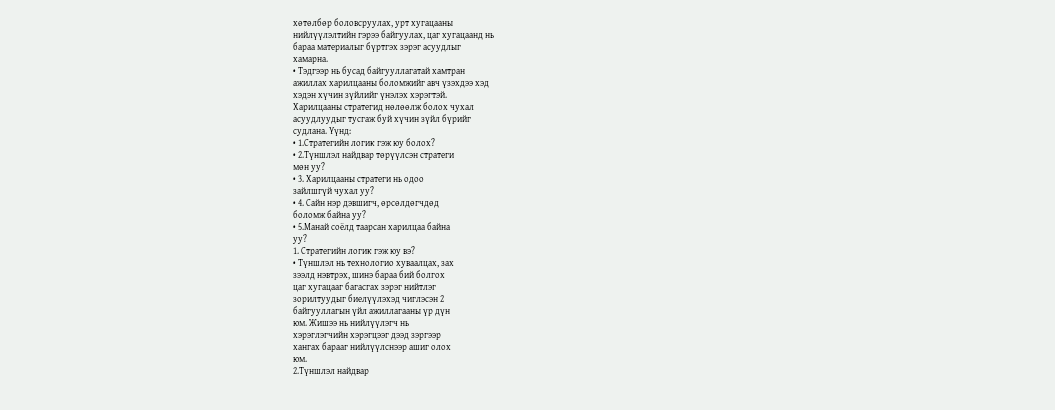хөтөлбөр боловсруулах, урт хугацааны
нийлүүлэлтийн гэрээ байгуулах, цаг хугацаанд нь
бараа материалыг бүртгэх зэрэг асуудлыг
хамарна.
• Тэдгээр нь бусад байгууллагатай хамтран
ажиллах харилцааны боломжийг авч үзэхдээ хэд
хэдэн хүчин зүйлийг үнэлэх хэрэгтэй.
Харилцааны стратегид нөлөөлж болох чухал
асуудлуудыг тусгаж буй хүчин зүйл бүрийг
судлана. Үүнд:
• 1.Стратегийн логик гэж юу болох?
• 2.Түншлэл найдвар төрүүлсэн стратеги
мөн уу?
• 3. Харилцааны стратеги нь одоо
зайлшгүй чухал уу?
• 4. Сайн нэр дэвшигч, өрсөлдөгчдөд
боломж байна уу?
• 5.Манай соёлд таарсан харилцаа байна
уу?
1. Стратегийн логик гэж юу вэ?
• Түншлэл нь технологио хуваалцах, зах
зээлд нэвтрэх, шинэ бараа бий болгох
цаг хугацааг багасгах зэрэг нийтлэг
зорилтуудыг биелүүлэхэд чиглэсэн 2
байгууллагын үйл ажиллагааны үр дүн
юм. Жишээ нь нийлүүлэгч нь
хэрэглэгчийн хэрэгцээг дээд зэргээр
хангах барааг нийлүүлснээр ашиг олох
юм.
2.Түншлэл найдвар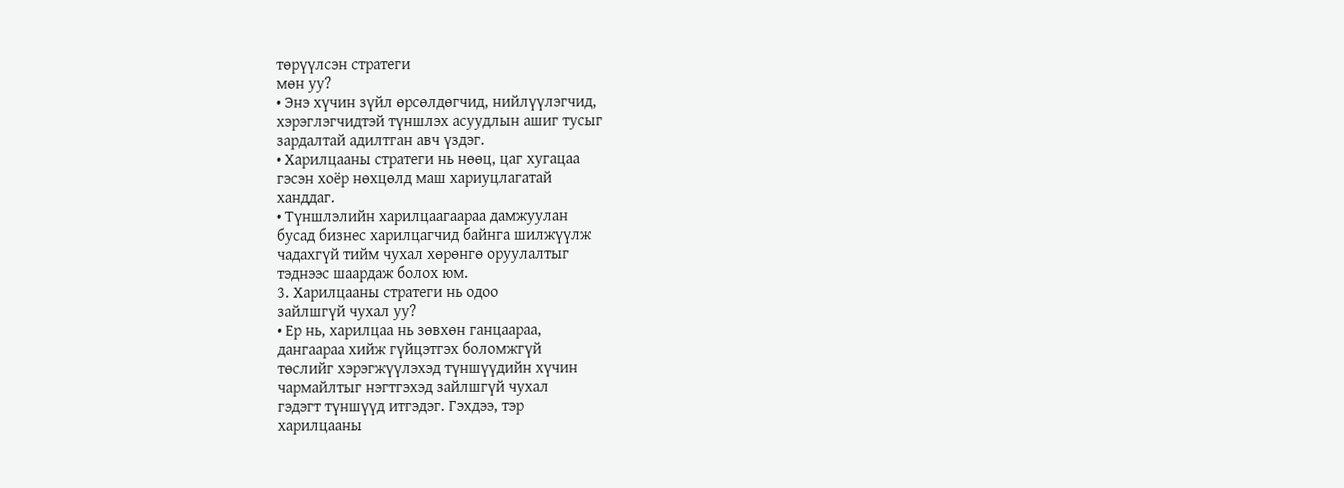төрүүлсэн стратеги
мөн уу?
• Энэ хүчин зүйл өрсөлдөгчид, нийлүүлэгчид,
хэрэглэгчидтэй түншлэх асуудлын ашиг тусыг
зардалтай адилтган авч үздэг.
• Харилцааны стратеги нь нөөц, цаг хугацаа
гэсэн хоёр нөхцөлд маш хариуцлагатай
ханддаг.
• Түншлэлийн харилцаагаараа дамжуулан
бусад бизнес харилцагчид байнга шилжүүлж
чадахгүй тийм чухал хөрөнгө оруулалтыг
тэднээс шаардаж болох юм.
3. Харилцааны стратеги нь одоо
зайлшгүй чухал уу?
• Ер нь, харилцаа нь зөвхөн ганцаараа,
дангаараа хийж гүйцэтгэх боломжгүй
төслийг хэрэгжүүлэхэд түншүүдийн хүчин
чармайлтыг нэгтгэхэд зайлшгүй чухал
гэдэгт түншүүд итгэдэг. Гэхдээ, тэр
харилцааны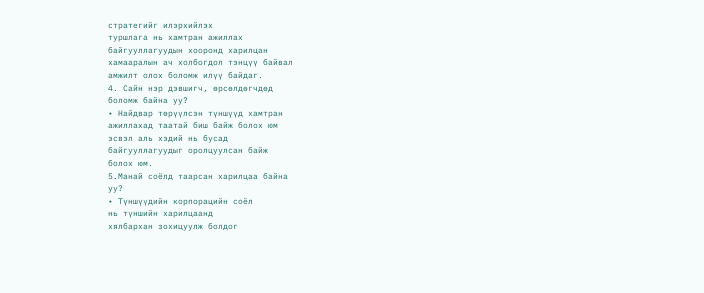стратегийг илэрхийлэх
туршлага нь хамтран ажиллах
байгууллагуудын хооронд харилцан
хамааралын ач холбогдол тэнцүү байвал
амжилт олох боломж илүү байдаг.
4. Сайн нэр дэвшигч, өрсөлдөгчдөд
боломж байна уу?
• Найдвар төрүүлсэн түншүүд хамтран
ажиллахад таатай биш байж болох юм
эсвэл аль хэдий нь бусад
байгууллагуудыг оролцуулсан байж
болох юм.
5.Манай соёлд таарсан харилцаа байна
уу?
• Түншүүдийн корпорацийн соёл
нь түншийн харилцаанд
хялбархан зохицуулж болдог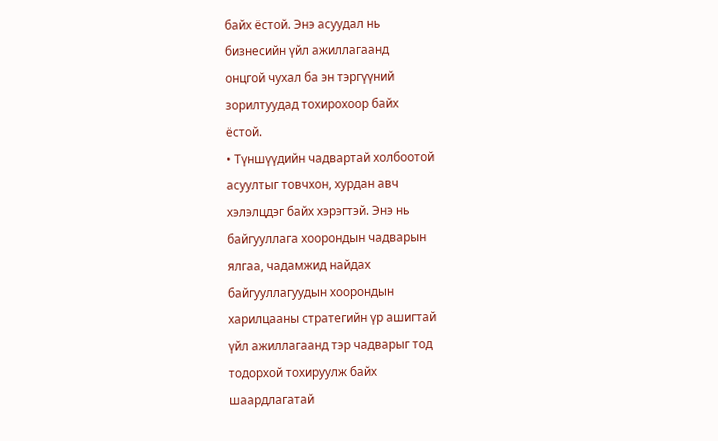байх ёстой. Энэ асуудал нь
бизнесийн үйл ажиллагаанд
онцгой чухал ба эн тэргүүний
зорилтуудад тохирохоор байх
ёстой.
• Түншүүдийн чадвартай холбоотой
асуултыг товчхон, хурдан авч
хэлэлцдэг байх хэрэгтэй. Энэ нь
байгууллага хоорондын чадварын
ялгаа, чадамжид найдах
байгууллагуудын хоорондын
харилцааны стратегийн үр ашигтай
үйл ажиллагаанд тэр чадварыг тод
тодорхой тохируулж байх
шаардлагатай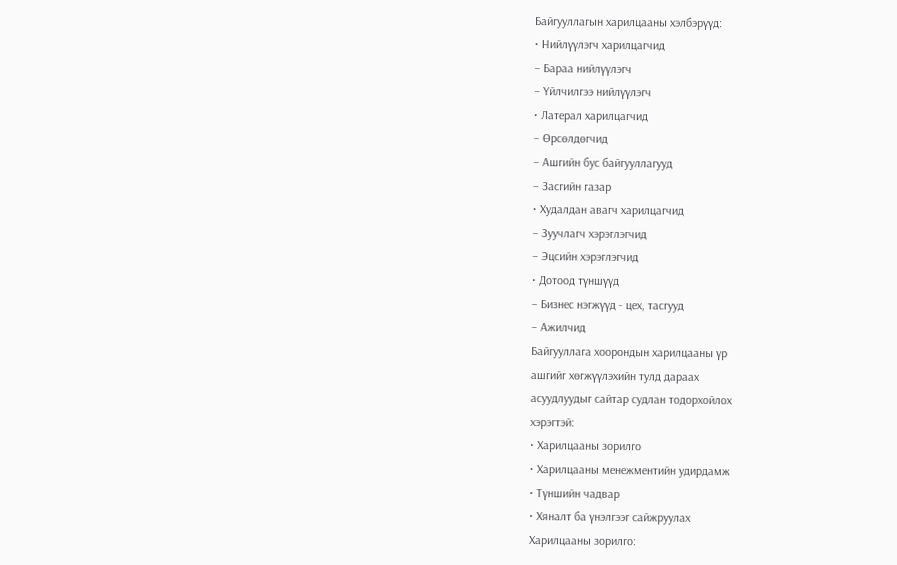Байгууллагын харилцааны хэлбэрүүд:
• Нийлүүлэгч харилцагчид
– Бараа нийлүүлэгч
– Үйлчилгээ нийлүүлэгч
• Латерал харилцагчид
– Өрсөлдөгчид
– Ашгийн бус байгууллагууд
– Засгийн газар
• Худалдан авагч харилцагчид
– Зуучлагч хэрэглэгчид
– Эцсийн хэрэглэгчид
• Дотоод түншүүд
– Бизнес нэгжүүд - цех, тасгууд
– Ажилчид
Байгууллага хоорондын харилцааны үр
ашгийг хөгжүүлэхийн тулд дараах
асуудлуудыг сайтар судлан тодорхойлох
хэрэгтэй:
• Харилцааны зорилго
• Харилцааны менежментийн удирдамж
• Түншийн чадвар
• Хяналт ба үнэлгээг сайжруулах
Харилцааны зорилго: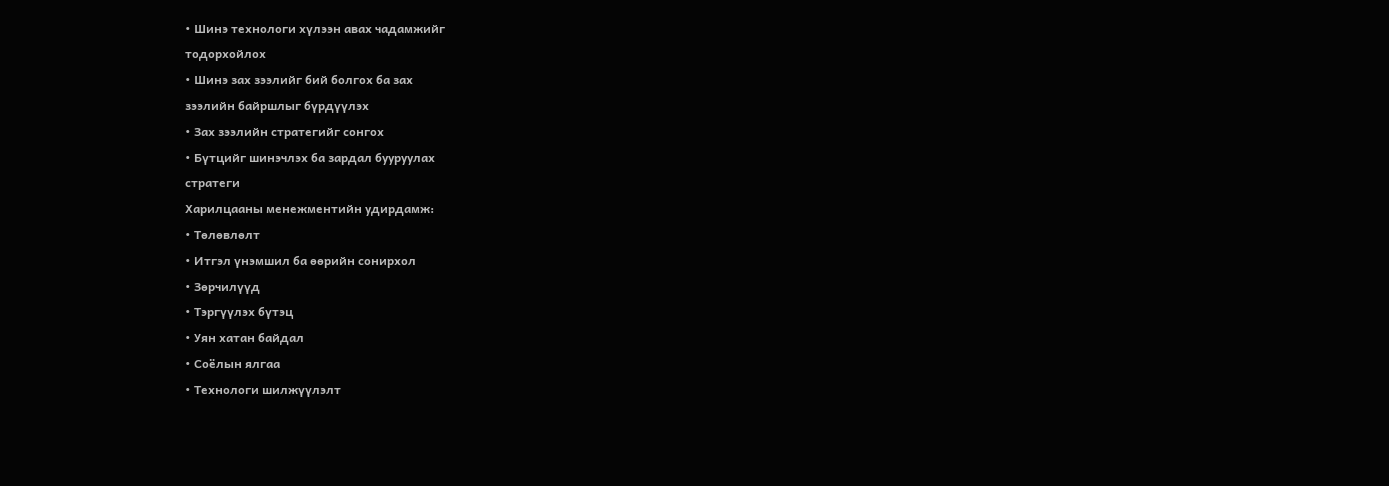• Шинэ технологи хүлээн авах чадамжийг
тодорхойлох
• Шинэ зах зээлийг бий болгох ба зах
зээлийн байршлыг бүрдүүлэх
• Зах зээлийн стратегийг сонгох
• Бүтцийг шинэчлэх ба зардал бууруулах
стратеги
Харилцааны менежментийн удирдамж:
• Төлөвлөлт
• Итгэл үнэмшил ба өөрийн сонирхол
• Зөрчилүүд
• Тэргүүлэх бүтэц
• Уян хатан байдал
• Соёлын ялгаа
• Технологи шилжүүлэлт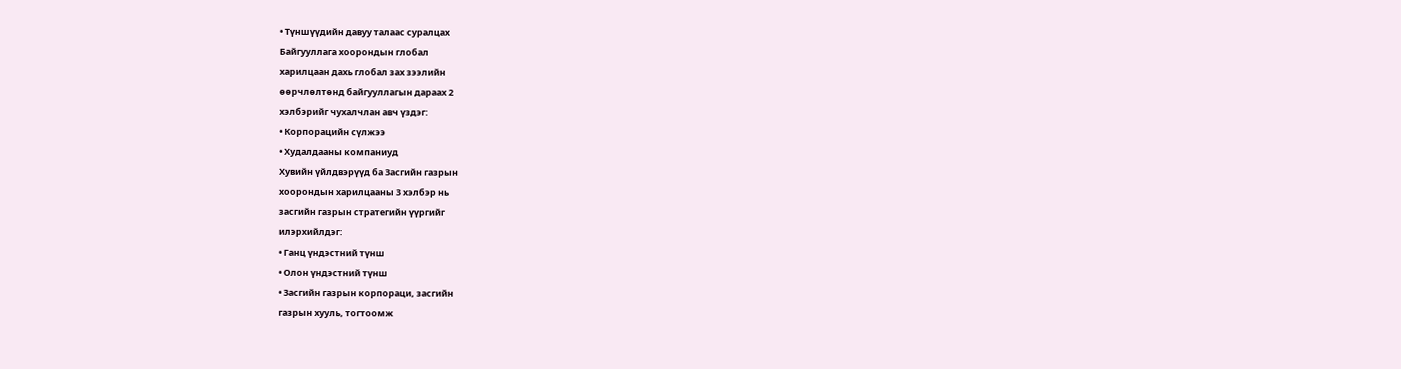• Түншүүдийн давуу талаас суралцах
Байгууллага хоорондын глобал
харилцаан дахь глобал зах зээлийн
өөрчлөлтөнд байгууллагын дараах 2
хэлбэрийг чухалчлан авч үздэг:
• Корпорацийн сүлжээ
• Худалдааны компаниуд
Хувийн үйлдвэрүүд ба Засгийн газрын
хоорондын харилцааны 3 хэлбэр нь
засгийн газрын стратегийн үүргийг
илэрхийлдэг:
• Ганц үндэстний түнш
• Олон үндэстний түнш
• Засгийн газрын корпораци, засгийн
газрын хууль, тогтоомж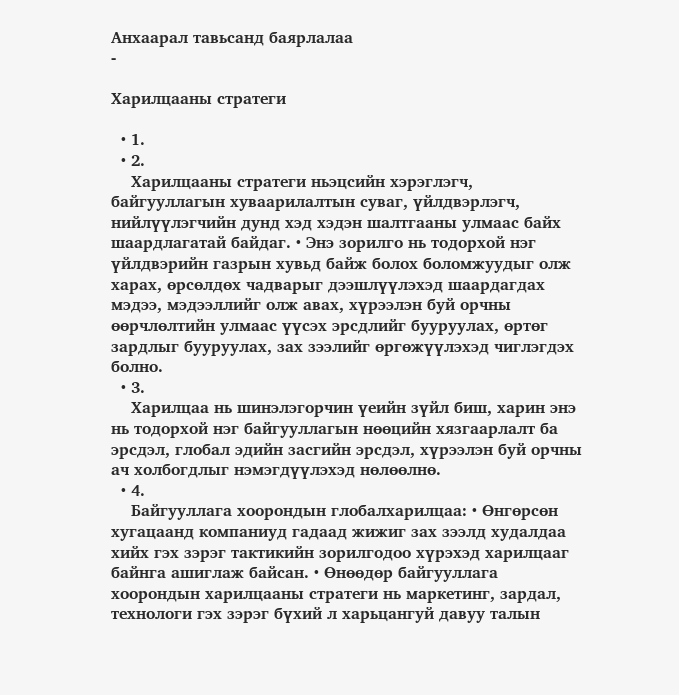Анхаарал тавьсанд баярлалаа
-

Харилцааны стратеги

  • 1.
  • 2.
    Харилцааны стратеги ньэцсийн хэрэглэгч, байгууллагын хуваарилалтын суваг, үйлдвэрлэгч, нийлүүлэгчийн дунд хэд хэдэн шалтгааны улмаас байх шаардлагатай байдаг. • Энэ зорилго нь тодорхой нэг үйлдвэрийн газрын хувьд байж болох боломжуудыг олж харах, өрсөлдөх чадварыг дээшлүүлэхэд шаардагдах мэдээ, мэдээллийг олж авах, хүрээлэн буй орчны өөрчлөлтийн улмаас үүсэх эрсдлийг бууруулах, өртөг зардлыг бууруулах, зах зээлийг өргөжүүлэхэд чиглэгдэх болно.
  • 3.
    Харилцаа нь шинэлэгорчин үеийн зүйл биш, харин энэ нь тодорхой нэг байгууллагын нөөцийн хязгаарлалт ба эрсдэл, глобал эдийн засгийн эрсдэл, хүрээлэн буй орчны ач холбогдлыг нэмэгдүүлэхэд нөлөөлнө.
  • 4.
    Байгууллага хоорондын глобалхарилцаа: • Өнгөрсөн хугацаанд компаниуд гадаад жижиг зах зээлд худалдаа хийх гэх зэрэг тактикийн зорилгодоо хүрэхэд харилцааг байнга ашиглаж байсан. • Өнөөдөр байгууллага хоорондын харилцааны стратеги нь маркетинг, зардал, технологи гэх зэрэг бүхий л харьцангуй давуу талын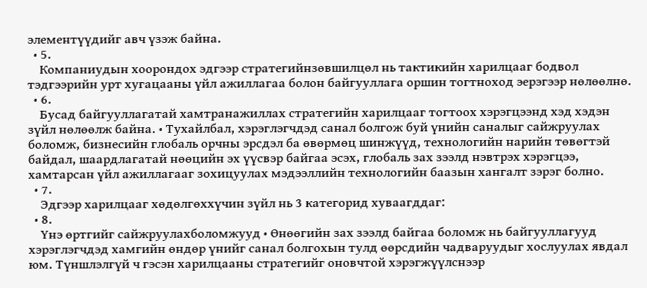элементүүдийг авч үзэж байна.
  • 5.
    Компаниудын хоорондох эдгээр стратегийнзөвшилцөл нь тактикийн харилцааг бодвол тэдгээрийн урт хугацааны үйл ажиллагаа болон байгууллага оршин тогтноход эерэгээр нөлөөлнө.
  • 6.
    Бусад байгууллагатай хамтранажиллах стратегийн харилцааг тогтоох хэрэгцээнд хэд хэдэн зүйл нөлөөлж байна. • Тухайлбал, хэрэглэгчдэд санал болгож буй үнийн саналыг сайжруулах боломж, бизнесийн глобаль орчны эрсдэл ба өвөрмөц шинжүүд, технологийн нарийн төвөгтэй байдал, шаардлагатай нөөцийн эх үүсвэр байгаа эсэх, глобаль зах зээлд нэвтрэх хэрэгцээ, хамтарсан үйл ажиллагааг зохицуулах мэдээллийн технологийн баазын хангалт зэрэг болно.
  • 7.
    Эдгээр харилцааг хөдөлгөххүчин зүйл нь 3 категорид хуваагддаг:
  • 8.
    Үнэ өртгийг сайжруулахболомжууд • Өнөөгийн зах зээлд байгаа боломж нь байгууллагууд хэрэглэгчдэд хамгийн өндөр үнийг санал болгохын тулд өөрсдийн чадваруудыг хослуулах явдал юм. Түншлэлгүй ч гэсэн харилцааны стратегийг оновчтой хэрэгжүүлснээр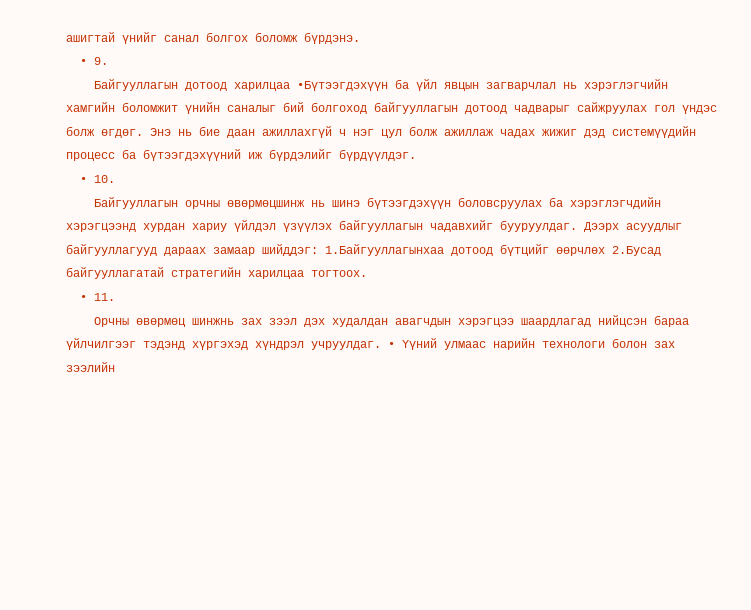ашигтай үнийг санал болгох боломж бүрдэнэ.
  • 9.
    Байгууллагын дотоод харилцаа •Бүтээгдэхүүн ба үйл явцын загварчлал нь хэрэглэгчийн хамгийн боломжит үнийн саналыг бий болгоход байгууллагын дотоод чадварыг сайжруулах гол үндэс болж өгдөг. Энэ нь бие даан ажиллахгүй ч нэг цул болж ажиллаж чадах жижиг дэд системүүдийн процесс ба бүтээгдэхүүний иж бүрдэлийг бүрдүүлдэг.
  • 10.
    Байгууллагын орчны өвөрмөцшинж нь шинэ бүтээгдэхүүн боловсруулах ба хэрэглэгчдийн хэрэгцээнд хурдан хариу үйлдэл үзүүлэх байгууллагын чадавхийг бууруулдаг. Дээрх асуудлыг байгууллагууд дараах замаар шийддэг: 1.Байгууллагынхаа дотоод бүтцийг өөрчлөх 2.Бусад байгууллагатай стратегийн харилцаа тогтоох.
  • 11.
    Орчны өвөрмөц шинжнь зах зээл дэх худалдан авагчдын хэрэгцээ шаардлагад нийцсэн бараа үйлчилгээг тэдэнд хүргэхэд хүндрэл учруулдаг. • Үүний улмаас нарийн технологи болон зах зээлийн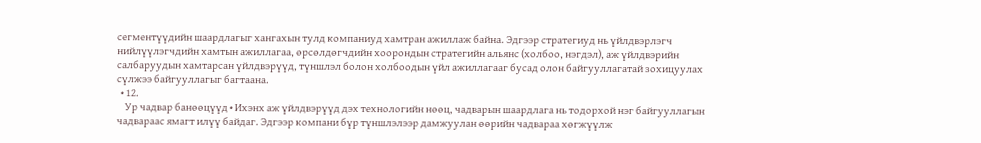сегментүүдийн шаардлагыг хангахын тулд компаниуд хамтран ажиллаж байна. Эдгээр стратегиуд нь үйлдвэрлэгч нийлүүлэгчдийн хамтын ажиллагаа, өрсөлдөгчдийн хоорондын стратегийн альянс (холбоо, нэгдэл), аж үйлдвэрийн салбаруудын хамтарсан үйлдвэрүүд, түншлэл болон холбоодын үйл ажиллагааг бусад олон байгууллагатай зохицуулах сүлжээ байгууллагыг багтаана.
  • 12.
    Ур чадвар банөөцүүд • Ихэнх аж үйлдвэрүүд дэх технологийн нөөц, чадварын шаардлага нь тодорхой нэг байгууллагын чадвараас ямагт илүү байдаг. Эдгээр компани бүр түншлэлээр дамжуулан өөрийн чадвараа хөгжүүлж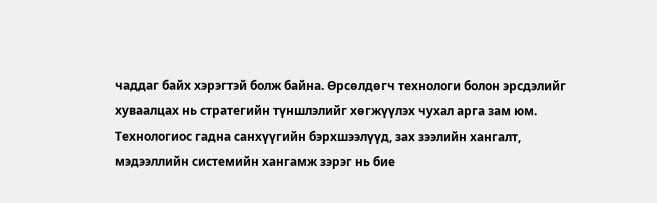чаддаг байх хэрэгтэй болж байна. Өрсөлдөгч технологи болон эрсдэлийг хуваалцах нь стратегийн түншлэлийг хөгжүүлэх чухал арга зам юм. Технологиос гадна санхүүгийн бэрхшээлүүд, зах зээлийн хангалт, мэдээллийн системийн хангамж зэрэг нь бие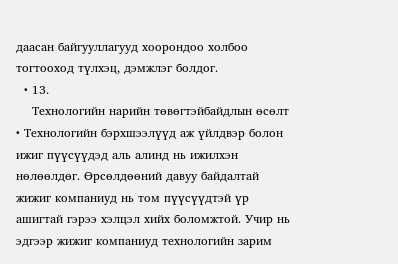даасан байгууллагууд хоорондоо холбоо тогтооход түлхэц, дэмжлэг болдог.
  • 13.
    Технологийн нарийн төвөгтэйбайдлын өсөлт • Технологийн бэрхшээлүүд аж үйлдвэр болон ижиг пүүсүүдэд аль алинд нь ижилхэн нөлөөлдөг. Өрсөлдөөний давуу байдалтай жижиг компаниуд нь том пүүсүүдтэй үр ашигтай гэрээ хэлцэл хийх боломжтой. Учир нь эдгээр жижиг компаниуд технологийн зарим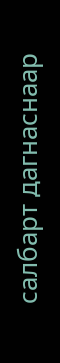салбарт дагнаснаар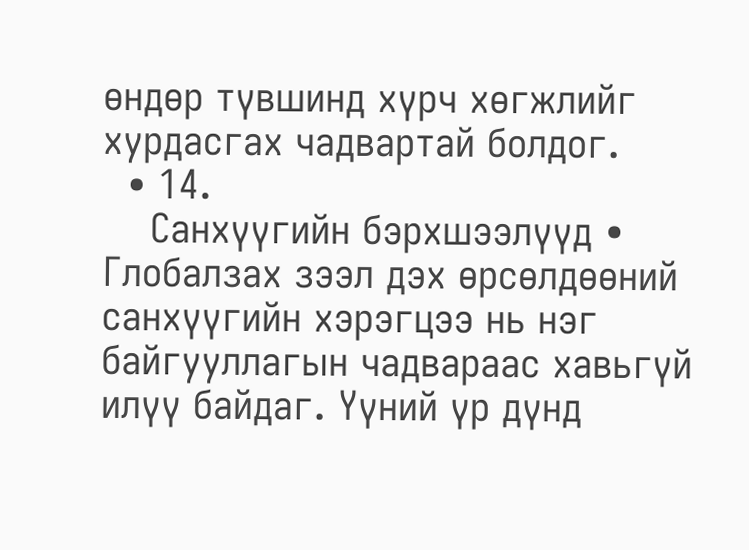өндөр түвшинд хүрч хөгжлийг хурдасгах чадвартай болдог.
  • 14.
    Санхүүгийн бэрхшээлүүд • Глобалзах зээл дэх өрсөлдөөний санхүүгийн хэрэгцээ нь нэг байгууллагын чадвараас хавьгүй илүү байдаг. Үүний үр дүнд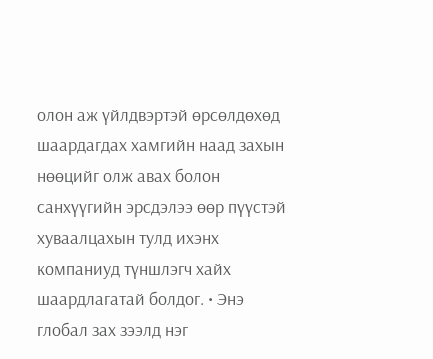олон аж үйлдвэртэй өрсөлдөхөд шаардагдах хамгийн наад захын нөөцийг олж авах болон санхүүгийн эрсдэлээ өөр пүүстэй хуваалцахын тулд ихэнх компаниуд түншлэгч хайх шаардлагатай болдог. • Энэ глобал зах зээлд нэг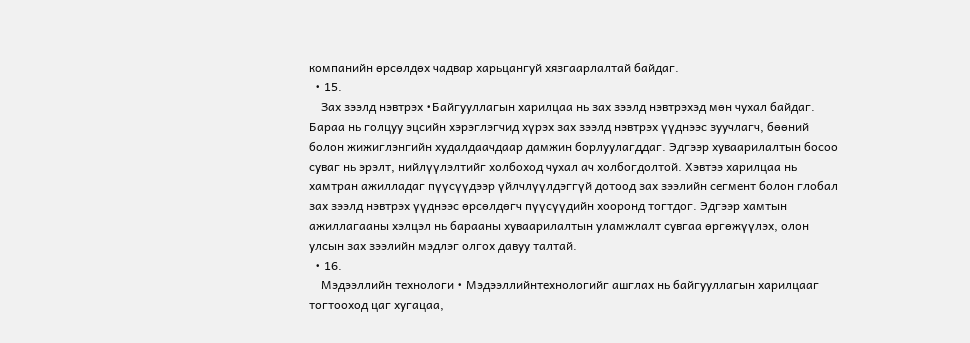компанийн өрсөлдөх чадвар харьцангуй хязгаарлалтай байдаг.
  • 15.
    Зах зээлд нэвтрэх •Байгууллагын харилцаа нь зах зээлд нэвтрэхэд мөн чухал байдаг. Бараа нь голцуу эцсийн хэрэглэгчид хүрэх зах зээлд нэвтрэх үүднээс зуучлагч, бөөний болон жижиглэнгийн худалдаачдаар дамжин борлуулагддаг. Эдгээр хуваарилалтын босоо суваг нь эрэлт, нийлүүлэлтийг холбоход чухал ач холбогдолтой. Хэвтээ харилцаа нь хамтран ажилладаг пүүсүүдээр үйлчлүүлдэггүй дотоод зах зээлийн сегмент болон глобал зах зээлд нэвтрэх үүднээс өрсөлдөгч пүүсүүдийн хооронд тогтдог. Эдгээр хамтын ажиллагааны хэлцэл нь барааны хуваарилалтын уламжлалт сувгаа өргөжүүлэх, олон улсын зах зээлийн мэдлэг олгох давуу талтай.
  • 16.
    Мэдээллийн технологи • Мэдээллийнтехнологийг ашглах нь байгууллагын харилцааг тогтооход цаг хугацаа,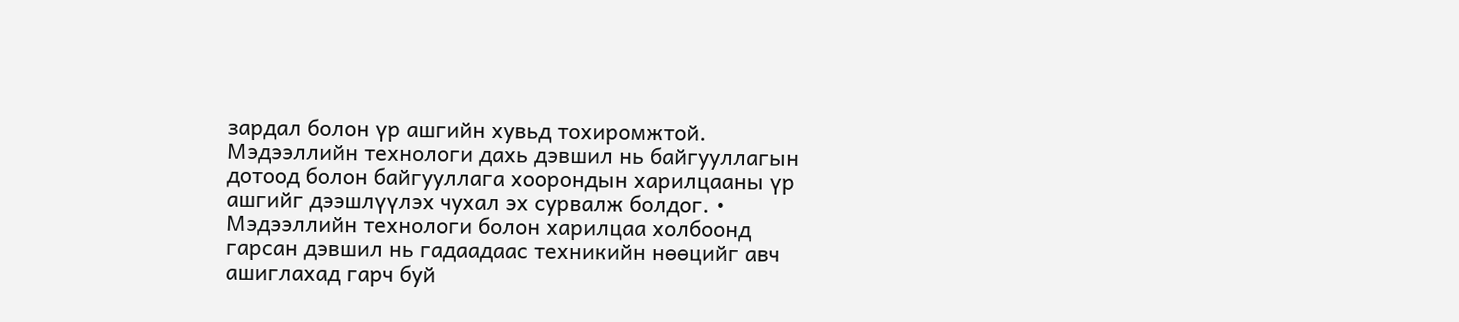зардал болон үр ашгийн хувьд тохиромжтой. Мэдээллийн технологи дахь дэвшил нь байгууллагын дотоод болон байгууллага хоорондын харилцааны үр ашгийг дээшлүүлэх чухал эх сурвалж болдог. • Мэдээллийн технологи болон харилцаа холбоонд гарсан дэвшил нь гадаадаас техникийн нөөцийг авч ашиглахад гарч буй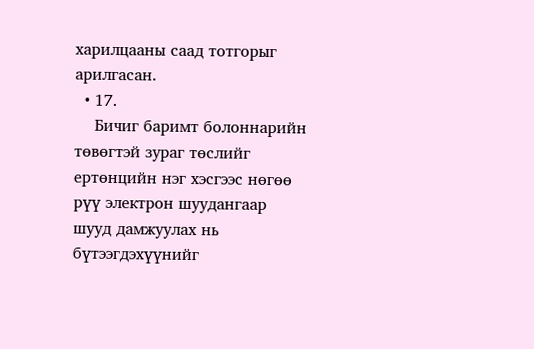харилцааны саад тотгорыг арилгасан.
  • 17.
    Бичиг баримт болоннарийн төвөгтэй зураг төслийг ертөнцийн нэг хэсгээс нөгөө рүү электрон шуудангаар шууд дамжуулах нь бүтээгдэхүүнийг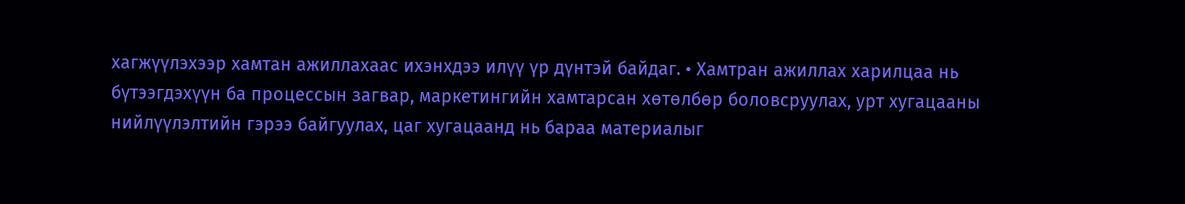хагжүүлэхээр хамтан ажиллахаас ихэнхдээ илүү үр дүнтэй байдаг. • Хамтран ажиллах харилцаа нь бүтээгдэхүүн ба процессын загвар, маркетингийн хамтарсан хөтөлбөр боловсруулах, урт хугацааны нийлүүлэлтийн гэрээ байгуулах, цаг хугацаанд нь бараа материалыг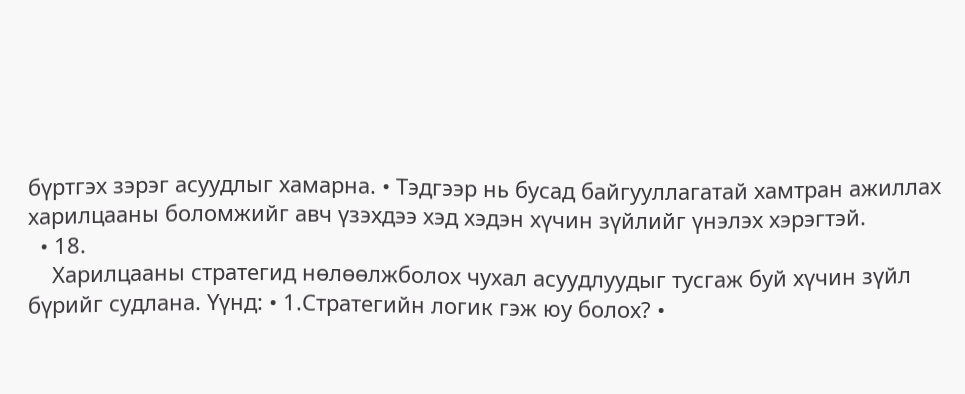бүртгэх зэрэг асуудлыг хамарна. • Тэдгээр нь бусад байгууллагатай хамтран ажиллах харилцааны боломжийг авч үзэхдээ хэд хэдэн хүчин зүйлийг үнэлэх хэрэгтэй.
  • 18.
    Харилцааны стратегид нөлөөлжболох чухал асуудлуудыг тусгаж буй хүчин зүйл бүрийг судлана. Үүнд: • 1.Стратегийн логик гэж юу болох? •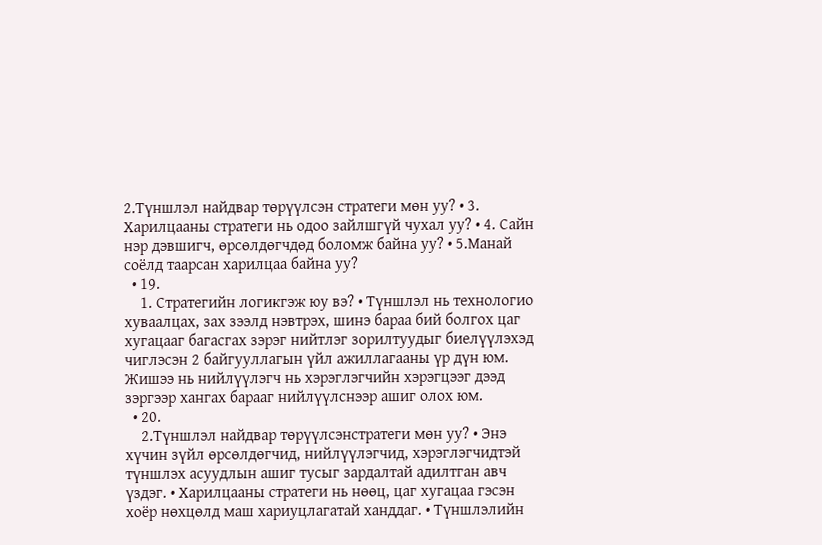2.Түншлэл найдвар төрүүлсэн стратеги мөн уу? • 3. Харилцааны стратеги нь одоо зайлшгүй чухал уу? • 4. Сайн нэр дэвшигч, өрсөлдөгчдөд боломж байна уу? • 5.Манай соёлд таарсан харилцаа байна уу?
  • 19.
    1. Стратегийн логикгэж юу вэ? • Түншлэл нь технологио хуваалцах, зах зээлд нэвтрэх, шинэ бараа бий болгох цаг хугацааг багасгах зэрэг нийтлэг зорилтуудыг биелүүлэхэд чиглэсэн 2 байгууллагын үйл ажиллагааны үр дүн юм. Жишээ нь нийлүүлэгч нь хэрэглэгчийн хэрэгцээг дээд зэргээр хангах барааг нийлүүлснээр ашиг олох юм.
  • 20.
    2.Түншлэл найдвар төрүүлсэнстратеги мөн уу? • Энэ хүчин зүйл өрсөлдөгчид, нийлүүлэгчид, хэрэглэгчидтэй түншлэх асуудлын ашиг тусыг зардалтай адилтган авч үздэг. • Харилцааны стратеги нь нөөц, цаг хугацаа гэсэн хоёр нөхцөлд маш хариуцлагатай ханддаг. • Түншлэлийн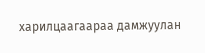харилцаагаараа дамжуулан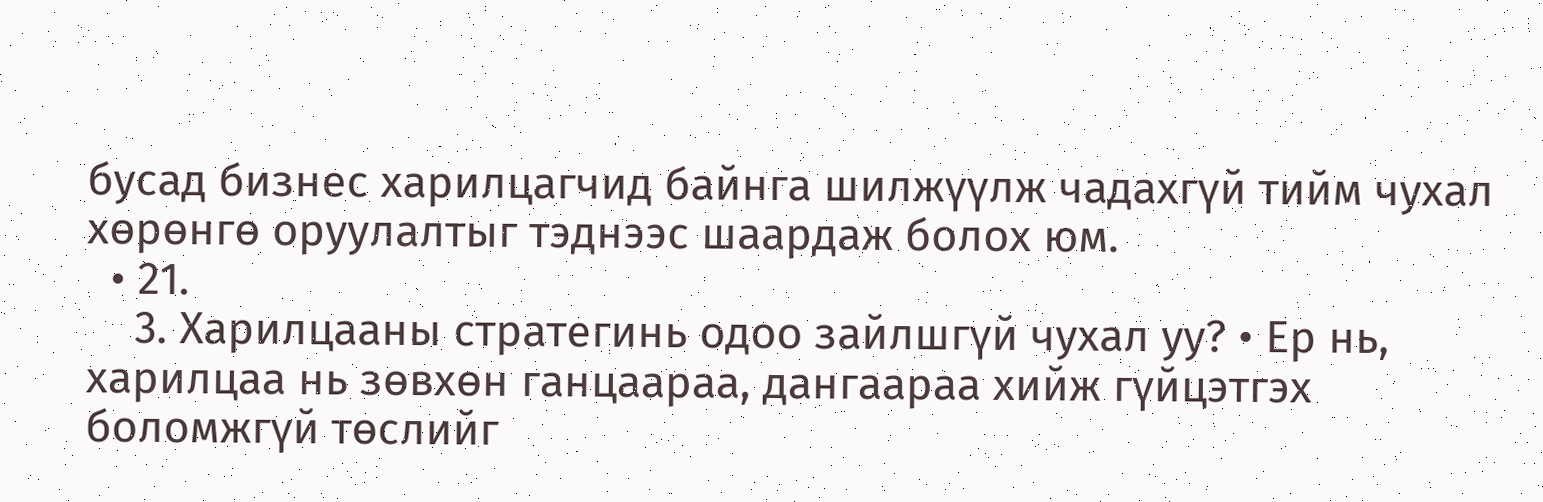бусад бизнес харилцагчид байнга шилжүүлж чадахгүй тийм чухал хөрөнгө оруулалтыг тэднээс шаардаж болох юм.
  • 21.
    3. Харилцааны стратегинь одоо зайлшгүй чухал уу? • Ер нь, харилцаа нь зөвхөн ганцаараа, дангаараа хийж гүйцэтгэх боломжгүй төслийг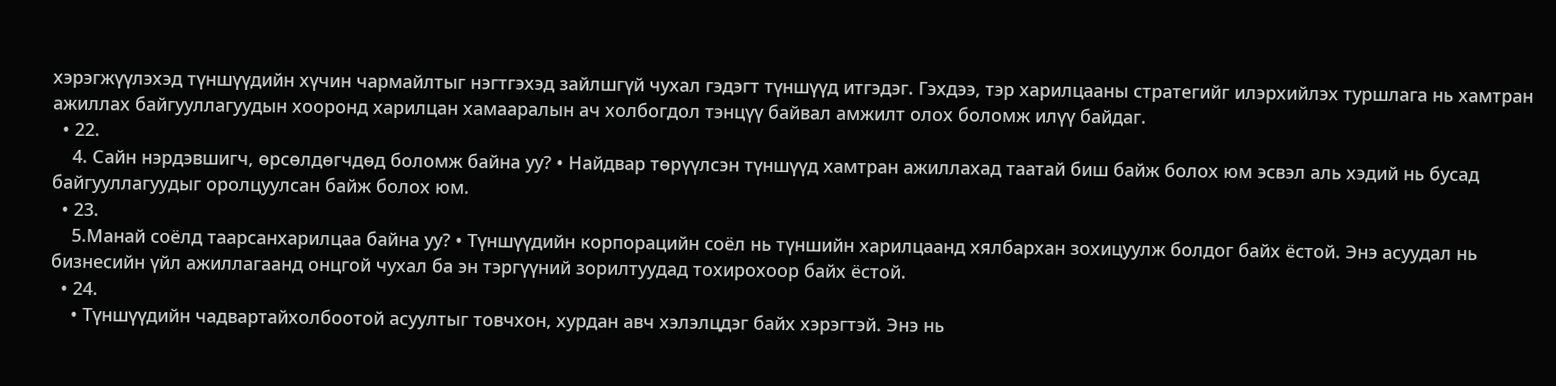хэрэгжүүлэхэд түншүүдийн хүчин чармайлтыг нэгтгэхэд зайлшгүй чухал гэдэгт түншүүд итгэдэг. Гэхдээ, тэр харилцааны стратегийг илэрхийлэх туршлага нь хамтран ажиллах байгууллагуудын хооронд харилцан хамааралын ач холбогдол тэнцүү байвал амжилт олох боломж илүү байдаг.
  • 22.
    4. Сайн нэрдэвшигч, өрсөлдөгчдөд боломж байна уу? • Найдвар төрүүлсэн түншүүд хамтран ажиллахад таатай биш байж болох юм эсвэл аль хэдий нь бусад байгууллагуудыг оролцуулсан байж болох юм.
  • 23.
    5.Манай соёлд таарсанхарилцаа байна уу? • Түншүүдийн корпорацийн соёл нь түншийн харилцаанд хялбархан зохицуулж болдог байх ёстой. Энэ асуудал нь бизнесийн үйл ажиллагаанд онцгой чухал ба эн тэргүүний зорилтуудад тохирохоор байх ёстой.
  • 24.
    • Түншүүдийн чадвартайхолбоотой асуултыг товчхон, хурдан авч хэлэлцдэг байх хэрэгтэй. Энэ нь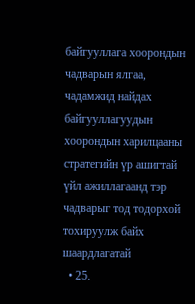байгууллага хоорондын чадварын ялгаа, чадамжид найдах байгууллагуудын хоорондын харилцааны стратегийн үр ашигтай үйл ажиллагаанд тэр чадварыг тод тодорхой тохируулж байх шаардлагатай
  • 25.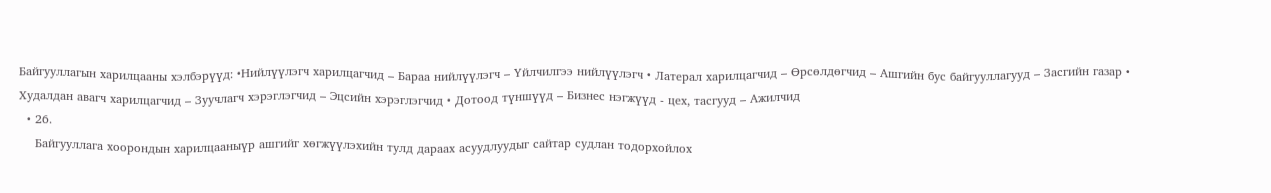Байгууллагын харилцааны хэлбэрүүд: •Нийлүүлэгч харилцагчид – Бараа нийлүүлэгч – Үйлчилгээ нийлүүлэгч • Латерал харилцагчид – Өрсөлдөгчид – Ашгийн бус байгууллагууд – Засгийн газар • Худалдан авагч харилцагчид – Зуучлагч хэрэглэгчид – Эцсийн хэрэглэгчид • Дотоод түншүүд – Бизнес нэгжүүд - цех, тасгууд – Ажилчид
  • 26.
    Байгууллага хоорондын харилцааныүр ашгийг хөгжүүлэхийн тулд дараах асуудлуудыг сайтар судлан тодорхойлох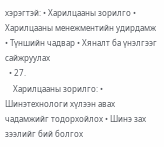хэрэгтэй: • Харилцааны зорилго • Харилцааны менежментийн удирдамж • Түншийн чадвар • Хяналт ба үнэлгээг сайжруулах
  • 27.
    Харилцааны зорилго: • Шинэтехнологи хүлээн авах чадамжийг тодорхойлох • Шинэ зах зээлийг бий болгох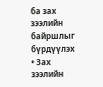ба зах зээлийн байршлыг бүрдүүлэх • Зах зээлийн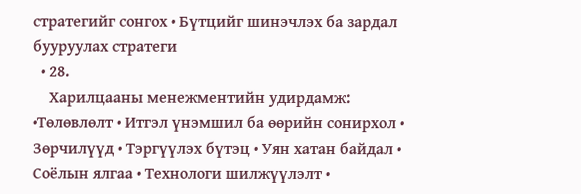стратегийг сонгох • Бүтцийг шинэчлэх ба зардал бууруулах стратеги
  • 28.
    Харилцааны менежментийн удирдамж: •Төлөвлөлт • Итгэл үнэмшил ба өөрийн сонирхол • Зөрчилүүд • Тэргүүлэх бүтэц • Уян хатан байдал • Соёлын ялгаа • Технологи шилжүүлэлт •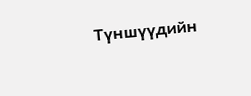Түншүүдийн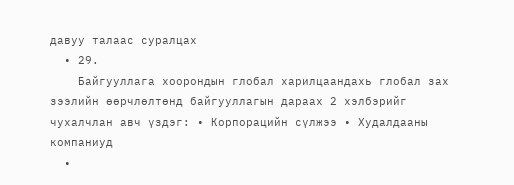давуу талаас суралцах
  • 29.
    Байгууллага хоорондын глобал харилцаандахь глобал зах зээлийн өөрчлөлтөнд байгууллагын дараах 2 хэлбэрийг чухалчлан авч үздэг: • Корпорацийн сүлжээ • Худалдааны компаниуд
  •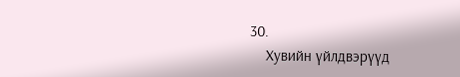30.
    Хувийн үйлдвэрүүд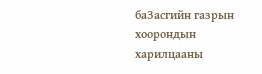баЗасгийн газрын хоорондын харилцааны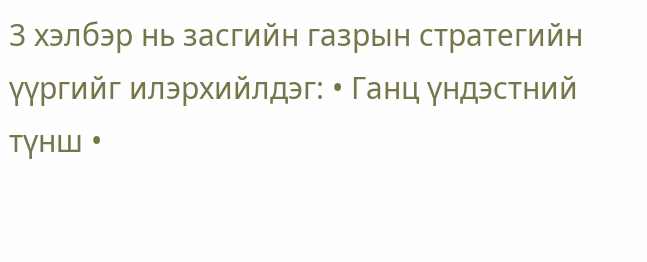3 хэлбэр нь засгийн газрын стратегийн үүргийг илэрхийлдэг: • Ганц үндэстний түнш •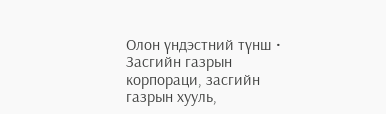Олон үндэстний түнш • Засгийн газрын корпораци, засгийн газрын хууль,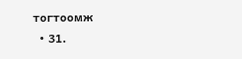тогтоомж
  • 31.